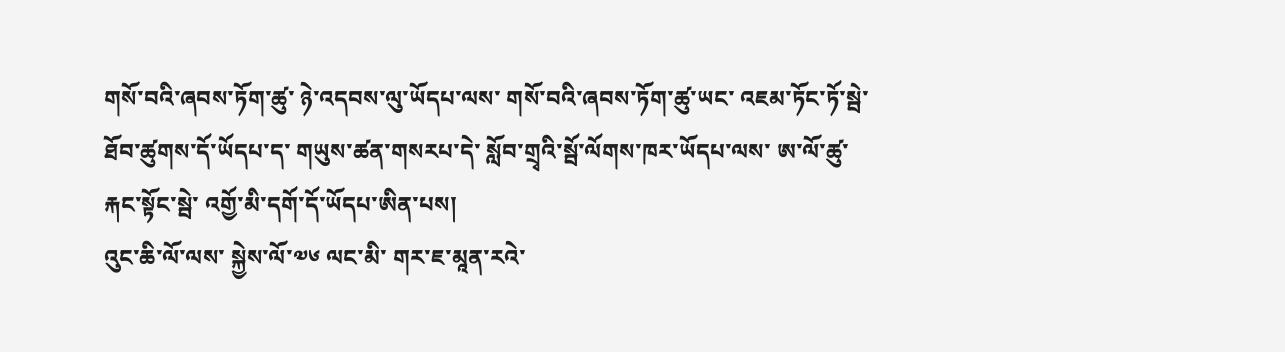གསོ་བའི་ཞབས་ཏོག་ཚུ་ ཉེ་འདབས་ལུ་ཡོདཔ་ལས་ གསོ་བའི་ཞབས་ཏོག་ཚུ་ཡང་ འཇམ་ཏོང་ཏོ་སྦེ་ ཐོབ་ཚུགས་དོ་ཡོདཔ་ད་ གཡུས་ཚན་གསརཔ་དེ་ སློབ་གྲྭའི་སྦོ་ལོགས་ཁར་ཡོདཔ་ལས་ ཨ་ལོ་ཚུ་ རྐང་སྟོང་སྦེ་ འགྱོ་མི་དགོ་དོ་ཡོདཔ་ཨིན་པས།
འུང་ཆི་ལོ་ལས་ སྐྱེས་ལོ་༧༦ ལང་མི་ གར་ཇ་མཱན་རའེ་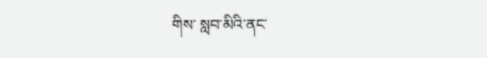གིས་ སླབ་མིའི་ནང་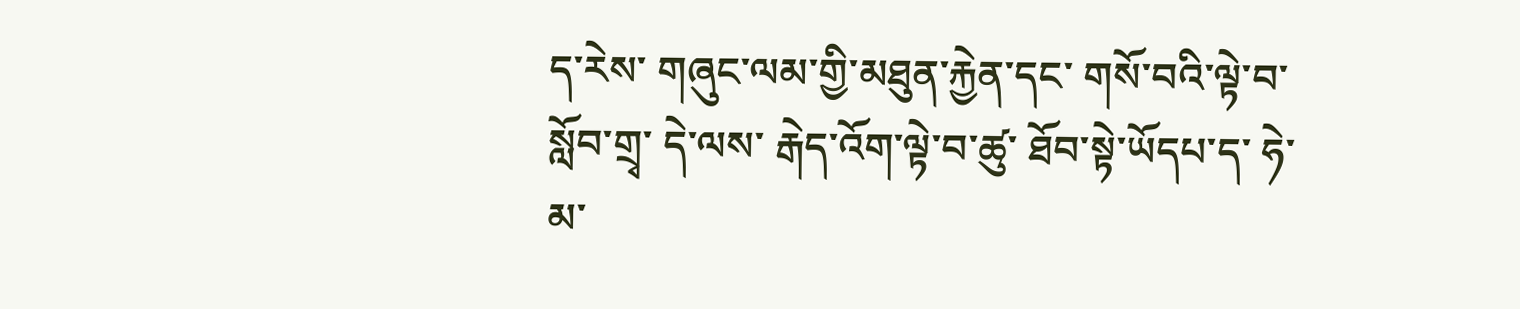ད་རེས་ གཞུང་ལམ་གྱི་མཐུན་རྐྱེན་དང་ གསོ་བའི་ལྟེ་བ་ སློབ་གྲྭ་ དེ་ལས་ རྒེད་འོག་ལྟེ་བ་ཚུ་ ཐོབ་སྟེ་ཡོདཔ་ད་ ཧེ་མ་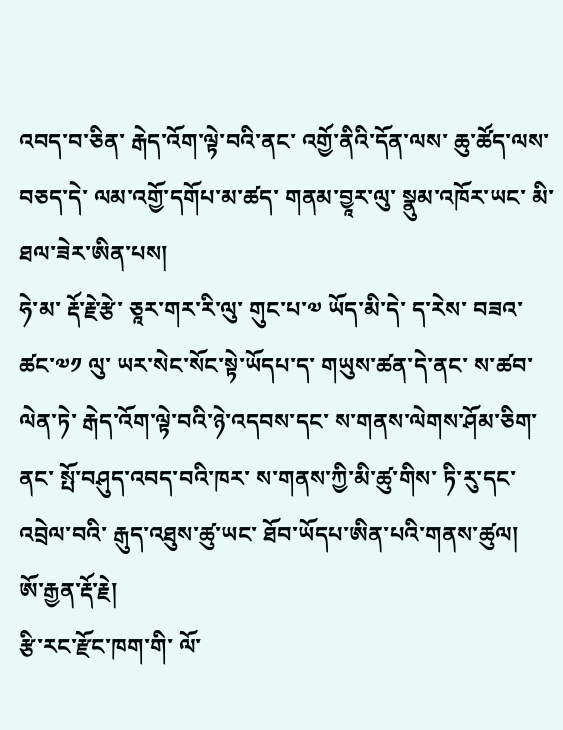འབད་བ་ཅིན་ རྒེད་འོག་ལྟེ་བའི་ནང་ འགྱོ་ནིའི་དོན་ལས་ ཆུ་ཚོད་ལས་བཅད་དེ་ ལམ་འགྱོ་དགོཔ་མ་ཚད་ གནམ་བྱཱར་ལུ་ སྣུམ་འཁོར་ཡང་ མི་ཐལ་ཟེར་ཨིན་པས།
ཧེ་མ་ རྡོ་རྗེ་རྩེ་ ཅཱར་གར་རི་ལུ་ གུང་པ་༧ ཡོད་མི་དེ་ ད་རེས་ བཟའ་ཚང་༧༡ ལུ་ ཡར་སེང་སོང་སྟེ་ཡོདཔ་ད་ གཡུས་ཚན་དེ་ནང་ ས་ཚབ་ལེན་ཏེ་ རྒེད་འོག་ལྟེ་བའི་ཉེ་འདབས་དང་ ས་གནས་ལེགས་ཤོམ་ཅིག་ནང་ སྤོ་བཤུད་འབད་བའི་ཁར་ ས་གནས་ཀྱི་མི་ཚུ་གིས་ ཏི་རུ་དང་འབྲེལ་བའི་ རྒུད་འཐུས་ཚུ་ཡང་ ཐོབ་ཡོདཔ་ཨིན་པའི་གནས་ཚུལ།
ཨོ་རྒྱན་རྡོ་རྗེ།
རྩི་རང་རྫོང་ཁག་གི་ ལོ་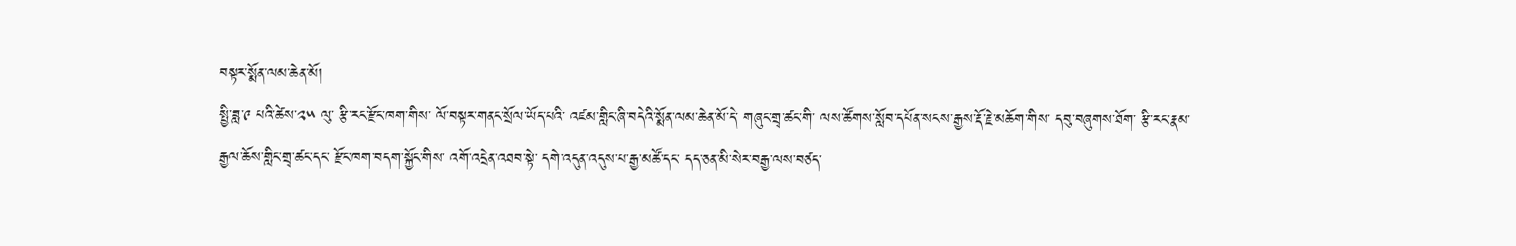བསྟར་སྨོན་ལམ་ཆེན་མོ།
སྤྱི་ཟླ་༩ པའི་ཚེས་༢༥ ལུ་ རྩི་རང་རྫོང་ཁག་གིས་ ལོ་བསྟར་གནང་སྲོལ་ཡོད་པའི་ འཛམ་གླིང་ཞི་བདེའི་སྨོན་ལམ་ཆེན་མོ་དེ་ གཞུང་གྲྭ་ཚང་གི་ ལས་ཚོགས་སློབ་དཔོན་སངས་རྒྱས་རྡོ་རྗེ་མཆོག་གིས་ དབུ་བཞུགས་ཐོག་ རྩི་རང་རྣམ་རྒྱལ་ཆོས་གླིང་གྲྭ་ཚང་དང་ རྫོང་ཁག་བདག་སྐྱོང་གིས་ འགོ་འདྲེན་འཐབ་སྟེ་ དགེ་འདུན་འདུས་པ་རྒྱ་མཚོ་དང་ དད་ཅན་མི་སེར་བརྒྱ་ལས་བཙད་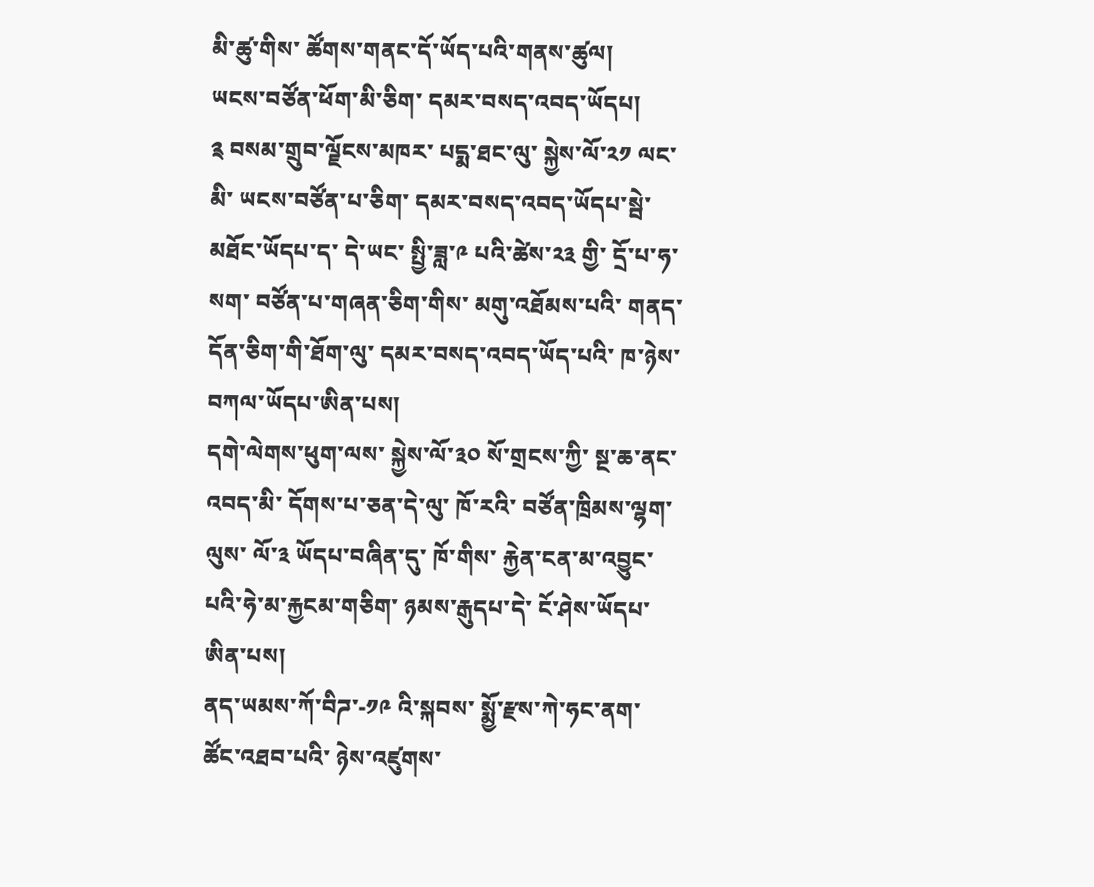མི་ཚུ་གིས་ ཚོགས་གནང་དོ་ཡོད་པའི་གནས་ཚུལ།
ཡངས་བཙོན་ཕོག་མི་ཅིག་ དམར་བསད་འབད་ཡོདཔ།
༉ བསམ་གྲུབ་ལྗོངས་མཁར་ པདྨ་ཐང་ལུ་ སྐྱེས་ལོ་༢༡ ལང་མི་ ཡངས་བཙོན་པ་ཅིག་ དམར་བསད་འབད་ཡོདཔ་སྦེ་ མཐོང་ཡོདཔ་ད་ དེ་ཡང་ སྤྱི་ཟླ་༩ པའི་ཚེས་༢༣ གྱི་ དྲོ་པ་ཧ་སག་ བཙོན་པ་གཞན་ཅིག་གིས་ མགུ་འཐོམས་པའི་ གནད་དོན་ཅིག་གི་ཐོག་ལུ་ དམར་བསད་འབད་ཡོད་པའི་ ཁ་ཉེས་བཀལ་ཡོདཔ་ཨིན་པས།
དགེ་ལེགས་ཕུག་ལས་ སྐྱེས་ལོ་༣༠ སོ་གྲངས་ཀྱི་ སྔ་ཆ་ནང་འབད་མི་ དོགས་པ་ཅན་དེ་ལུ་ ཁོ་རའི་ བཙོན་ཁྲིམས་ལྷག་ལུས་ ལོ་༣ ཡོདཔ་བཞིན་དུ་ ཁོ་གིས་ རྐྱེན་ངན་མ་འབྱུང་པའི་ཧེ་མ་རྐྱངམ་གཅིག་ ཉམས་རྒུདཔ་དེ་ ངོ་ཤེས་ཡོདཔ་ཨིན་པས།
ནད་ཡམས་ཀོ་བིཌ་-༡༩ འི་སྐབས་ སྨྱོ་རྫས་ཀེ་ཧང་ནག་ཚོང་འཐབ་པའི་ ཉེས་འཛུགས་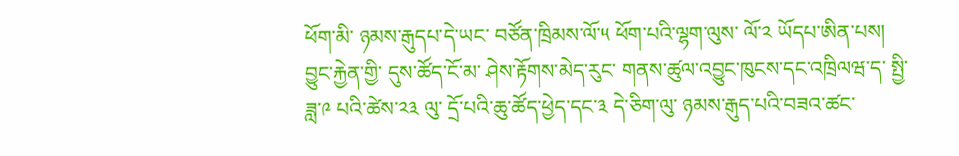ཕོག་མི་ ཉམས་རྒུདཔ་དེ་ཡང་ བཙོན་ཁྲིམས་ལོ་༥ ཕོག་པའི་ལྷག་ལུས་ ལོ་༢ ཡོདཔ་ཨིན་པས།
བྱུང་རྐྱེན་གྱི་ དུས་ཚོད་ངོ་མ་ ཤེས་རྟོགས་མེད་རུང་ གནས་ཚུལ་འབྱུང་ཁུངས་དང་འཁྲིལཝ་ད་ སྤྱི་ཟླ་༩ པའི་ཚེས་༢༣ ལུ་ དྲོ་པའི་ཆུ་ཚོད་ཕྱེད་དང་༣ དེ་ཅིག་ལུ་ ཉམས་རྒུད་པའི་བཟའ་ཚང་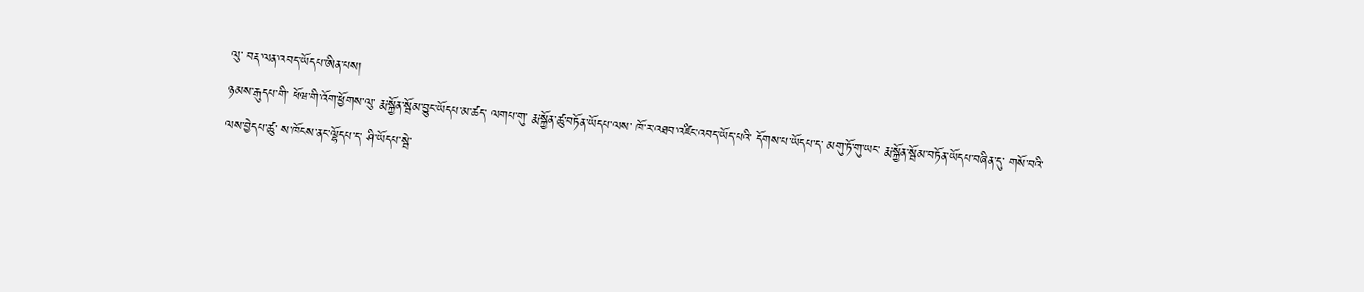ལུ་ བརྡ་ལན་འབད་ཡོདཔ་ཨིན་པས།
ཉམས་རྒུདཔ་གི་ ཕོཝ་གི་འོག་ཕྱོགས་ལུ་ རྨ་སྐྱོན་སྦོམ་བྱུང་ཡོདཔ་མ་ཚད་ ལགཔ་གུ་ རྨ་སྐྱོན་ཚུ་བཏོན་ཡོདཔ་ལས་ ཁོ་ར་འཐབ་འཛིང་འབད་ཡོད་པའི་ དོགས་པ་ཡོདཔ་ད་ མགུ་ཏོ་གུ་ཡང་ རྨ་སྐྱོན་སྦོམ་བཏོན་ཡོདཔ་བཞིན་དུ་ གསོ་བའི་ལས་བྱེདཔ་ཚུ་ ས་ཁོངས་ནང་ལྷོདཔ་ད་ ཤི་ཡོདཔ་སྦེ་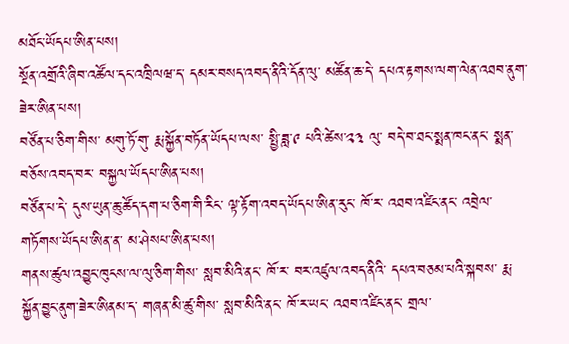མཐོང་ཡོདཔ་ཨིན་པས།
སྔོན་འགྲོའི་ཞིབ་འཚོལ་དང་འཁྲིལཝ་ད་ དམར་བསད་འབད་ནིའི་དོན་ལུ་ མཚོན་ཆ་དེ་ དཔའ་རྟགས་ལག་ལེན་འཐབ་ནུག་ཟེར་ཨིན་པས།
བཙོན་པ་ཅིག་གིས་ མགུ་ཏོ་གུ་ རྨ་སྐྱོན་བཏོན་ཡོདཔ་ལས་ སྤྱི་ཟླ་༩ པའི་ཚེས་༢༣ ལུ་ བདེ་བ་ཐང་སྨན་ཁང་ནང་ སྨན་བཅོས་འབད་བར་ བསྐྱལ་ཡོདཔ་ཨིན་པས།
བཙོན་པ་དེ་ དུས་ཡུན་ཆུ་ཚོད་དག་པ་ཅིག་གི་རིང་ ལྟ་རྟོག་འབད་ཡོདཔ་ཨིན་རུང་ ཁོ་ར་ འཐབ་འཛིང་ནང་ འབྲེལ་གཏོགས་ཡོདཔ་ཨིན་ན་ མ་ཤེསཔ་ཨིན་པས།
གནས་ཚུལ་འབྱུང་ཁུངས་ལ་ལུ་ཅིག་གིས་ སླབ་མིའི་ནང་ ཁོ་ར་ བར་འཛུལ་འབད་ནིའི་ དཔའ་བཅམ་པའི་སྐབས་ རྨ་སྐྱོན་བྱུང་ནུག་ཟེར་ཨིནམ་ད་ གཞན་མི་ཚུ་གིས་ སླབ་མིའི་ནང་ ཁོ་ར་ཡང་ འཐབ་འཛིང་ནང་ གྲལ་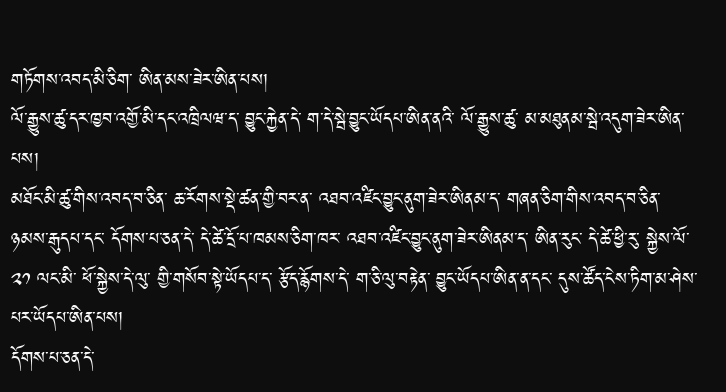གཏོགས་འབད་མི་ཅིག་ ཨིན་མས་ཟེར་ཨིན་པས།
ལོ་རྒྱུས་ཚུ་དར་ཁྱབ་འགྱོ་མི་དང་འཁྲིལཝ་ད་ བྱུང་རྐྱེན་དེ་ ག་དེ་སྦེ་བྱུང་ཡོདཔ་ཨིན་ནའི་ ལོ་རྒྱུས་ཚུ་ མ་མཐུནམ་སྦེ་འདུག་ཟེར་ཨིན་པས།
མཐོང་མི་ཚུ་གིས་འབད་བ་ཅིན་ ཆ་རོགས་སྡེ་ཚན་གྱི་བར་ན་ འཐབ་འཛིང་བྱུང་ནུག་ཟེར་ཨིནམ་ད་ གཞན་ཅིག་གིས་འབད་བ་ཅིན་ ཉམས་རྒུདཔ་དང་ དོགས་པ་ཅན་དེ་ དེ་ཚེ་དྲོ་པ་ཁམས་ཅིག་ཁར་ འཐབ་འཛིང་བྱུང་ནུག་ཟེར་ཨིནམ་ད་ ཨིན་རུང་ དེ་ཚེ་ཕྱི་རུ་ སྐྱེས་ལོ་༢༡ ལང་མི་ ཕོ་སྐྱེས་དེ་ལུ་ གྱི་གསོབ་སྟེ་ཡོདཔ་ད་ རྩོད་རྙོགས་དེ་ ག་ཅི་ལུ་བརྟེན་ བྱུང་ཡོདཔ་ཨིན་ན་དང་ དུས་ཚོད་ངེས་ཏིག་མ་ཤེས་པར་ཡོདཔ་ཨིན་པས།
དོགས་པ་ཅན་དེ་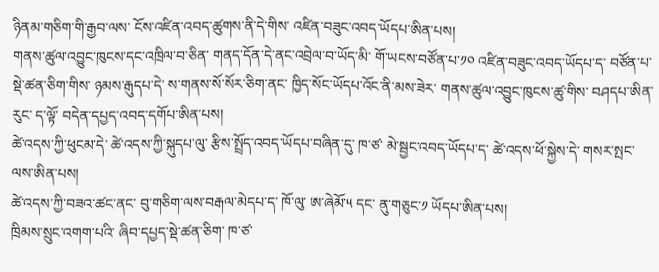ཉིནམ་གཅིག་གི་རྒྱབ་ལས་ ངོས་འཛིན་འབད་ཚུགས་ནི་དེ་གིས་ འཛིན་བཟུང་འབད་ཡོདཔ་ཨིན་པས།
གནས་ཚུལ་འབྱུང་ཁུངས་དང་འཁྲིལ་བ་ཅིན་ གནད་དོན་དེ་ནང་འབྲེལ་བ་ཡོད་མི་ གོ་ཡངས་བཙོན་པ་༡༠ འཛིན་བཟུང་འབད་ཡོདཔ་ད་ བཙོན་པ་སྡེ་ཚན་ཅིག་གིས་ ཉམས་རྒུདཔ་དེ་ ས་གནས་སོ་སོར་ཅིག་ནང་ ཁྱིད་སོང་ཡོདཔ་འོང་ནི་མས་ཟེར་ གནས་ཚུལ་འབྱུང་ཁུངས་ཚུ་གིས་ བཤདཔ་ཨིན་རུང་ ད་ལྟོ་ བདེན་དཔྱད་འབད་དགོཔ་ཨིན་པས།
ཚེ་འདས་ཀྱི་ཕུངམ་དེ་ ཚེ་འདས་ཀྱི་སྐུདཔ་ལུ་ རྩིས་སྤྲོད་འབད་ཡོདཔ་བཞིན་དུ་ ཁ་ཙ་ མེ་སྦྱང་འབད་ཡོདཔ་ད་ ཚེ་འདས་ཕོ་སྐྱེས་དེ་ གསར་སྤང་ལས་ཨིན་པས།
ཚེ་འདས་ཀྱི་བཟའ་ཚང་ནང་ བུ་གཅིག་ལས་བརྒལ་མེདཔ་ད་ ཁོ་ལུ་ ཨ་ཞེམོ་༥ དང་ ནུ་གཅུང་༡ ཡོདཔ་ཨིན་པས།
ཁྲིམས་སྲུང་འགག་པའི་ ཞིབ་དཔྱད་སྡེ་ཚན་ཅིག་ ཁ་ཙ་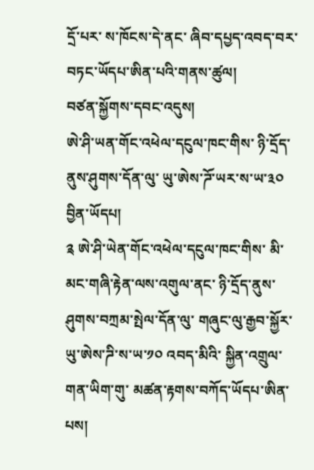དྲོ་པར་ ས་ཁོངས་དེ་ནང་ ཞིབ་དཔྱད་འབད་བར་ བཏང་ཡོདཔ་ཨིན་པའི་གནས་ཚུལ།
བཙན་སྐྱོགས་དབང་འདུས།
ཨེ་ཤི་ཡན་གོང་འཕེལ་དངུལ་ཁང་གིས་ ཉི་དྲོད་ནུས་ཤུགས་དོན་ལུ་ ཡུ་ཨེས་ཌོ་ཡར་ས་ཡ་༣༠ བྱིན་ཡོདཔ།
༉ ཨེ་ཤི་ཡེན་གོང་འཕེལ་དངུལ་ཁང་གིས་ མི་མང་གཞི་རྟེན་ལས་འགུལ་ནང་ ཉི་དྲོད་ནུས་ཤུགས་བཀྲམ་སྤེལ་དོན་ལུ་ གཞུང་ལུ་རྒྱབ་སྐྱོར་ ཡུ་ཨེས་ཌི་ས་ཡ་༡༠ འབད་མིའི་ སྐྱིན་འགྲུལ་གན་ཡིག་གུ་ མཚན་རྟགས་བཀོད་ཡོདཔ་ཨིན་པས།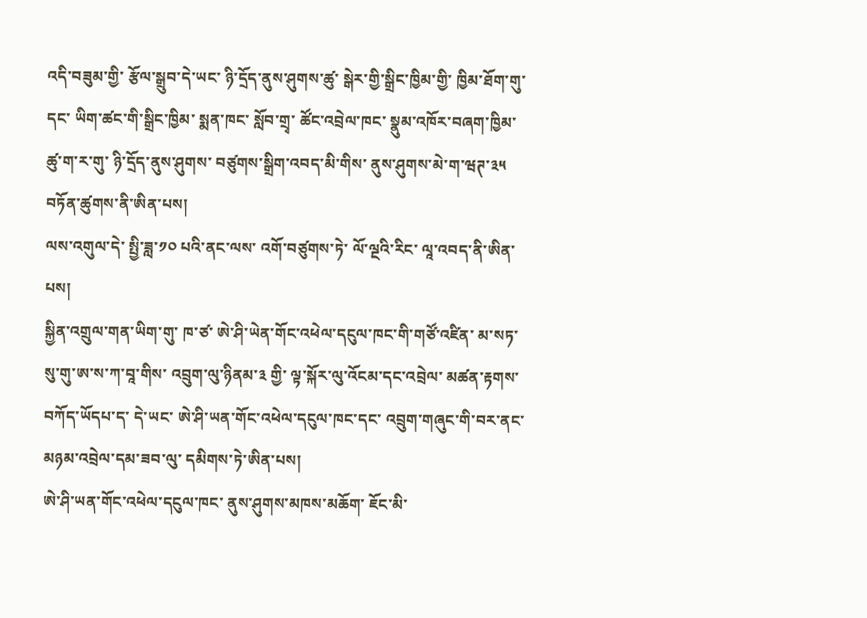འདི་བཟུམ་གྱི་ རྩོལ་སྒྲུབ་དེ་ཡང་ ཉི་དྲོད་ནུས་ཤུགས་ཚུ་ སྒེར་གྱི་སྒྲིང་ཁྱིམ་གྱི་ ཁྱིམ་ཐོག་གུ་དང་ ཡིག་ཚང་གི་སྒྲིང་ཁྱིམ་ སྨན་ཁང་ སློབ་གྲྭ་ ཚོང་འབྲེལ་ཁང་ སྣུམ་འཁོར་བཞག་ཁྱིམ་ཚུ་ག་ར་གུ་ ཉི་དྲོད་ནུས་ཤུགས་ བཙུགས་སྒྲིག་འབད་མི་གིས་ ནུས་ཤུགས་མེ་ག་ཝཊ་༣༥ བཏོན་ཚུགས་ནི་ཨིན་པས།
ལས་འགུལ་དེ་ སྤྱི་ཟླ་༡༠ པའི་ནང་ལས་ འགོ་བཙུགས་ཏེ་ ལོ་ལྔའི་རིང་ ལཱ་འབད་ནི་ཨིན་པས།
སྐྱིན་འགྲུལ་གན་ཡིག་གུ་ ཁ་ཙ་ ཨེ་ཤི་ཡེན་གོང་འཕེལ་དངུལ་ཁང་གི་གཙོ་འཛིན་ མ་སཏ་སུ་གུ་ཨ་ས་ཀ་བཱ་གིས་ འབྲུག་ལུ་ཉིནམ་༣ གྱི་ ལྟ་སྐོར་ལུ་འོངམ་དང་འབྲེལ་ མཚན་རྟགས་བཀོད་ཡོདཔ་ད་ དེ་ཡང་ ཨེ་ཤི་ཡན་གོང་འཕེལ་དངུལ་ཁང་དང་ འབྲུག་གཞུང་གི་བར་ནང་ མཉམ་འབྲེལ་དམ་ཟབ་ལུ་ དམིགས་ཏེ་ཨིན་པས།
ཨེ་ཤི་ཡན་གོང་འཕེལ་དངུལ་ཁང་ ནུས་ཤུགས་མཁས་མཆོག་ ཇོང་མི་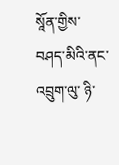སཱོན་གྱིས་ བཤད་མིའི་ནང་ འབྲུག་ལུ་ ཉི་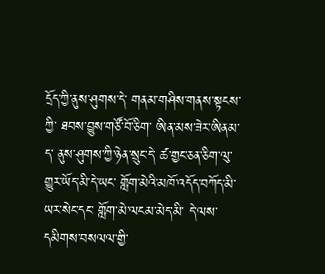དྲོད་ཀྱི་ནུས་ཤུགས་དེ་ གནམ་གཤིས་གནས་སྟངས་ཀྱི་ ཐབས་བྱུས་གཙོ་བོ་ཅིག་ ཨིན་མས་ཟེར་ཨིནམ་ད་ ནུས་ཤུགས་ཀྱི་ཉེན་སྲུང་དེ་ ཚ་གྱང་ཅན་ཅིག་ལུ་ གྱུར་ཡོད་མི་དེ་ཡང་ གློག་མེའི་མཁོ་འདོད་བཀོད་མི་ ཡར་སེང་དང་ གློག་མེ་ལངམ་མེད་མི་ དེ་ལས་ དམིགས་བསལལ་གྱི་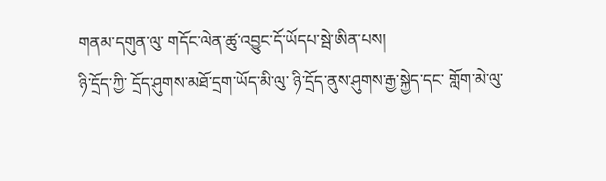གནམ་དགུན་ལུ་ གདོང་ལེན་ཚུ་འབྱུང་དོ་ཡོདཔ་སྦེ་ཨིན་པས།
ཉི་དྲོད་ཀྱི་ དྲོད་ཤུགས་མཐོ་དྲག་ཡོད་མི་ལུ་ ཉི་དྲོད་ནུས་ཤུགས་རྒྱ་སྐྱེད་དང་ གློག་མེ་ལུ་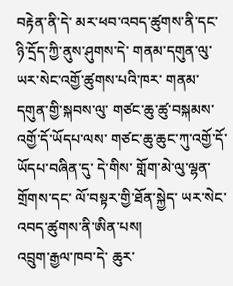བརྟེན་ནི་དེ་ མར་ཕབ་འབད་ཚུགས་ནི་དང་ ཉི་དྲོད་ཀྱི་ནུས་ཤུགས་དེ་ གནམ་དགུན་ལུ་ ཡར་སེང་འགྱོ་ཚུགས་པའི་ཁར་ གནམ་དགུན་གྱི་སྐབས་ལུ་ གཙང་ཆུ་ཚུ་བསྐམས་འགྱོ་དོ་ཡོདཔ་ལས་ གཙང་ཆུ་ཆུང་ཀུ་འགྱོ་དོ་ཡོདཔ་བཞིན་དུ་ དེ་གིས་ གློག་མེ་ལུ་ལྷན་གྲོགས་དང་ ལོ་བསྟར་གྱི་ཐོན་སྐྱེད་ ཡར་སེང་འབད་ཚུགས་ནི་ཨིན་པས།
འབྲུག་རྒྱལ་ཁབ་དེ་ ཆུར་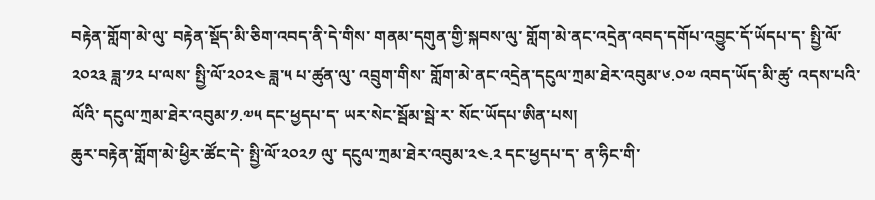བརྟེན་གློག་མེ་ལུ་ བརྟེན་སྡོད་མི་ཅིག་འབད་ནི་དེ་གིས་ གནམ་དགུན་གྱི་སྐབས་ལུ་ གློག་མེ་ནང་འདྲེན་འབད་དགོཔ་འབྱུང་དོ་ཡོདཔ་ད་ སྤྱི་ལོ་༢༠༢༣ ཟླ་༡༢ པ་ལས་ སྤྱི་ལོ་༢༠༢༤ ཟླ་༥ པ་ཚུན་ལུ་ འབྲུག་གིས་ གློག་མེ་ནང་འདྲེན་དངུལ་ཀྲམ་ཐེར་འབུམ་༦.༠༧ འབད་ཡོད་མི་ཚུ་ འདས་པའི་ལོའི་ དངུལ་ཀྲམ་ཐེར་འབུམ་༡.༧༥ དང་ཕྱདཔ་ད་ ཡར་སེང་སྦོམ་སྦེ་ར་ སོང་ཡོདཔ་ཨིན་པས།
ཆུར་བརྟེན་གློག་མེ་ཕྱིར་ཚོང་དེ་ སྤྱི་ལོ་༢༠༢༡ ལུ་ དངུལ་ཀྲམ་ཐེར་འབུམ་༢༤.༢ དང་ཕྱདཔ་ད་ ན་ཧིང་གི་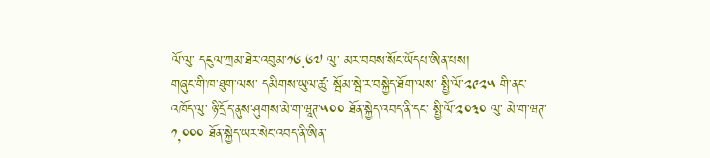ལོ་ལུ་ དངུལ་ཀྲམ་ཐེར་འབུམ་༡༦.༦༧ ལུ་ མར་བབས་སོང་ཡོདཔ་ཨིན་པས།
གཞུང་གི་ཁ་ཐུག་ལས་ དམིགས་ཡུལ་ཚུ་ སྦོམ་སྦེ་ར་བསྐྱེད་ཐོག་ལས་ སྤྱི་ལོ་༢༩༢༥ གི་ནང་འཁོད་ལུ་ ཉི་དྲོད་ནུས་ཤུགས་མེ་ག་ཝཱཊ་༥༠༠ ཐོན་སྐྱེད་འབད་ནི་དང་ སྤྱི་ལོ་༢༠༣༠ ལུ་ མེ་ག་ཝཊ་༡,༠༠༠ ཐོན་སྐྱེད་ཡར་སེང་འབད་ནི་ཨིན་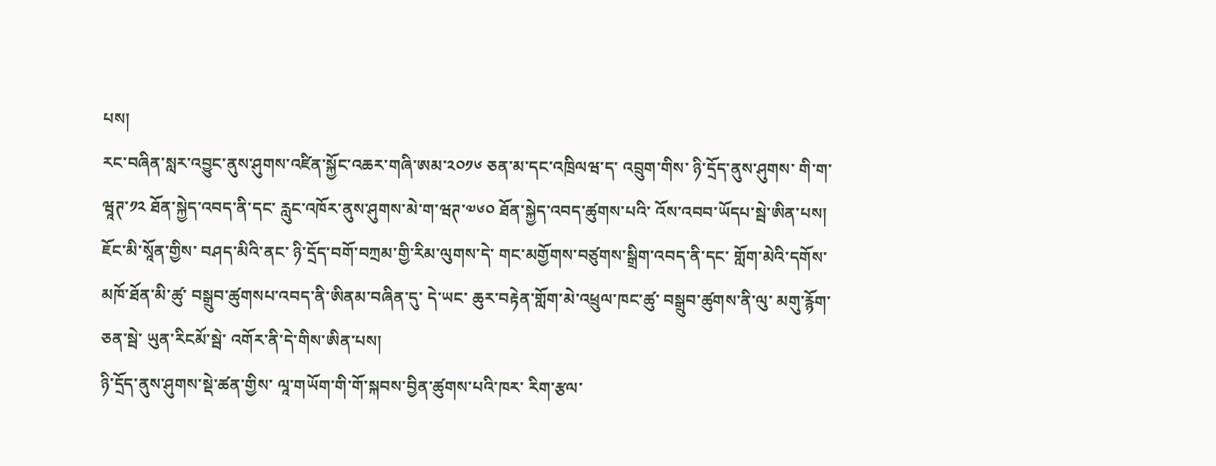པས།
རང་བཞིན་སླར་འབྱུང་ནུས་ཤུགས་འཛིན་སྐྱོང་འཆར་གཞི་ཨམ་༢༠༡༦ ཅན་མ་དང་འཁྲིལཝ་ད་ འབྲུག་གིས་ ཉི་དྲོད་ནུས་ཤུགས་ གི་ག་ཝཱཊ་༡༢ ཐོན་སྐྱེད་འབད་ནི་དང་ རླུང་འཁོར་ནུས་ཤུགས་མེ་ག་ཝཊ་༧༦༠ ཐོན་སྐྱེད་འབད་ཚུགས་པའི་ འོས་འབབ་ཡོདཔ་སྦེ་ཨིན་པས།
ཇོང་མི་སཱོན་གྱིས་ བཤད་མིའི་ནང་ ཉི་དྲོད་བགོ་བཀྲམ་གྱི་རིམ་ལུགས་དེ་ གང་མགྱོགས་བཙུགས་སྒྲིག་འབད་ནི་དང་ གློག་མེའི་དགོས་མཁོ་ཐོན་མི་ཚུ་ བསྒྲུབ་ཚུགསཔ་འབད་ནི་ཨིནམ་བཞིན་དུ་ དེ་ཡང་ ཆུར་བརྟེན་གློག་མེ་འཕྲུལ་ཁང་ཚུ་ བསྒྲུབ་ཚུགས་ནི་ལུ་ མགུ་རྙོག་ཅན་སྦེ་ ཡུན་རིངམོ་སྦེ་ འགོར་ནི་དེ་གིས་ཨིན་པས།
ཉི་དྲོད་ནུས་ཤུགས་སྡེ་ཚན་གྱིས་ ལཱ་གཡོག་གི་གོ་སྐབས་བྱིན་ཚུགས་པའི་ཁར་ རིག་རྩལ་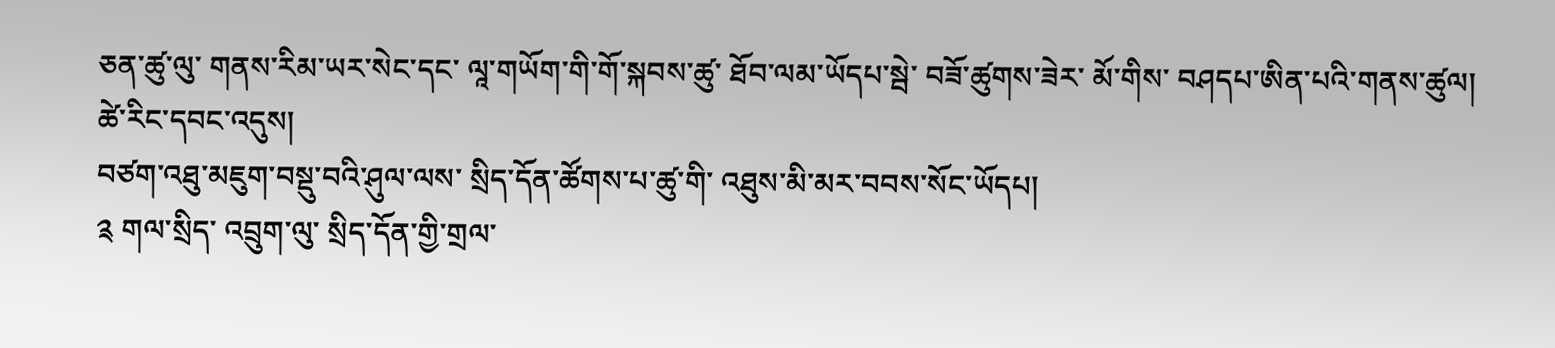ཅན་ཚུ་ལུ་ གནས་རིམ་ཡར་སེང་དང་ ལཱ་གཡོག་གི་གོ་སྐབས་ཚུ་ ཐོབ་ལམ་ཡོདཔ་སྦེ་ བཟོ་ཚུགས་ཟེར་ མོ་གིས་ བཤདཔ་ཨིན་པའི་གནས་ཚུལ།
ཚེ་རིང་དབང་འདུས།
བཙག་འཐུ་མཇུག་བསྡུ་བའི་ཤུལ་ལས་ སྲིད་དོན་ཚོགས་པ་ཚུ་གི་ འཐུས་མི་མར་བབས་སོང་ཡོདཔ།
༉ གལ་སྲིད་ འབྲུག་ལུ་ སྲིད་དོན་གྱི་གྲལ་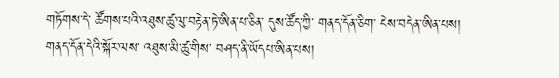གཏོགས་དེ་ ཚོགས་པའི་འཐུས་ཚུ་ལུ་བརྟེན་ཏེ་ཨིན་པ་ཅིན་ དུས་ཚོད་ཀྱི་ གནད་དོན་ཅིག་ ངེས་བདེན་ཨིན་པས།
གནད་དོན་དེའི་སྐོར་ལས་ འཐུས་མི་ཚུ་གིས་ བཤད་ནི་ཡོདཔ་ཨིན་པས།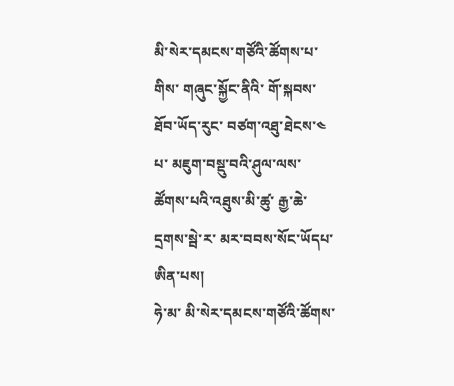མི་སེར་དམངས་གཙོའི་ཚོགས་པ་གིས་ གཞུང་སྐྱོང་ནིའི་ གོ་སྐབས་ཐོབ་ཡོད་རུང་ བཙག་འཐུ་ཐེངས་༤ པ་ མཇུག་བསྡུ་བའི་ཤུལ་ལས་ ཚོགས་པའི་འཐུས་མི་ཚུ་ རྒྱ་ཆེ་དྲགས་སྦེ་ར་ མར་བབས་སོང་ཡོདཔ་ཨིན་པས།
ཧེ་མ་ མི་སེར་དམངས་གཙོའི་ཚོགས་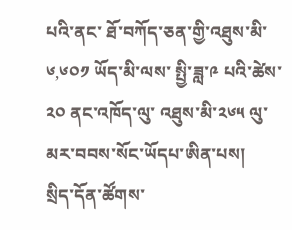པའི་ནང་ ཐོ་བཀོད་ཅན་གྱི་འཐུས་མི་༦,༦༠༡ ཡོད་མི་ལས་ སྤྱི་ཟླ་༩ པའི་ཚེས་༢༠ ནང་འཁོད་ལུ་ འཐུས་མི་༢༦༥ ལུ་ མར་བབས་སོང་ཡོདཔ་ཨིན་པས།
སྲིད་དོན་ཚོགས་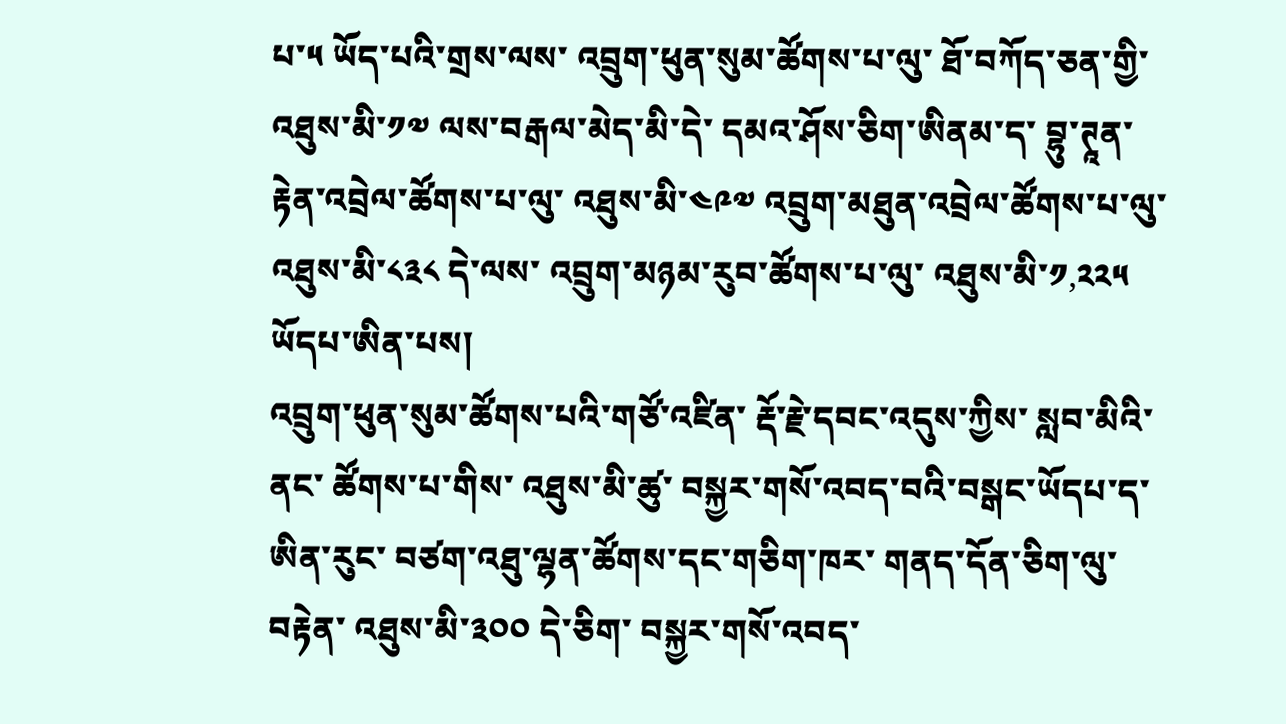པ་༥ ཡོད་པའི་གྲས་ལས་ འབྲུག་ཕུན་སུམ་ཚོགས་པ་ལུ་ ཐོ་བཀོད་ཅན་གྱི་ འཐུས་མི་༡༧ ལས་བརྒལ་མེད་མི་དེ་ དམའ་ཤོས་ཅིག་ཨིནམ་ད་ བྷུ་ཊཱན་རྟེན་འབྲེལ་ཚོགས་པ་ལུ་ འཐུས་མི་༤༩༧ འབྲུག་མཐུན་འབྲེལ་ཚོགས་པ་ལུ་ འཐུས་མི་༨༣༨ དེ་ལས་ འབྲུག་མཉམ་རུབ་ཚོགས་པ་ལུ་ འཐུས་མི་༡,༢༢༥ ཡོདཔ་ཨིན་པས།
འབྲུག་ཕུན་སུམ་ཚོགས་པའི་གཙོ་འཛིན་ རྡོ་རྗེ་དབང་འདུས་ཀྱིས་ སླབ་མིའི་ནང་ ཚོགས་པ་གིས་ འཐུས་མི་ཚུ་ བསྐྱར་གསོ་འབད་བའི་བསྒང་ཡོདཔ་ད་ ཨིན་རུང་ བཙག་འཐུ་ལྷན་ཚོགས་དང་གཅིག་ཁར་ གནད་དོན་ཅིག་ལུ་བརྟེན་ འཐུས་མི་༣༠༠ དེ་ཅིག་ བསྐྱར་གསོ་འབད་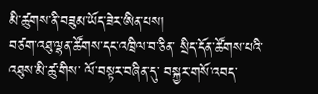མི་ཚུགས་ནི་བཟུམ་ཡོད་ཟེར་ཨིན་པས།
བཙག་འཐུ་ལྷན་ཚོགས་དང་འཁྲིལ་བ་ཅིན་ སྲིད་དོན་ཚོགས་པའི་ འཐུས་མི་ཚུ་གིས་ ལོ་བསྟར་བཞིན་དུ་ བསྐྱར་གསོ་འབད་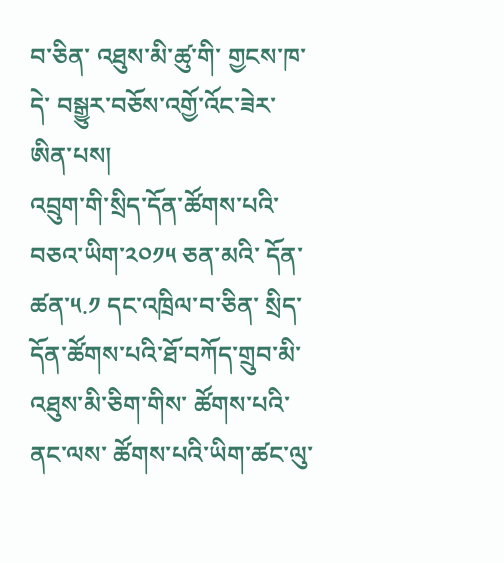བ་ཅིན་ འཐུས་མི་ཚུ་གི་ གྱངས་ཁ་དེ་ བསྒྱུར་བཅོས་འགྱོ་འོང་ཟེར་ཨིན་པས།
འབྲུག་གི་སྲིད་དོན་ཚོགས་པའི་བཅའ་ཡིག་༢༠༡༥ ཅན་མའི་ དོན་ཚན་༥.༡ དང་འཁྲིལ་བ་ཅིན་ སྲིད་དོན་ཚོགས་པའི་ཐོ་བཀོད་གྲུབ་མི་འཐུས་མི་ཅིག་གིས་ ཚོགས་པའི་ནང་ལས་ ཚོགས་པའི་ཡིག་ཚང་ལུ་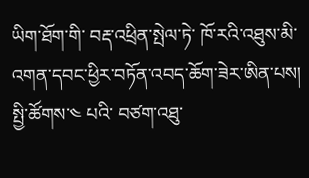ཡིག་ཐོག་གི་ བརྡ་འཕྲིན་སྤེལ་ཏེ་ ཁོ་རའི་འཐུས་མི་ འགན་དབང་ཕྱིར་བཏོན་འབད་ཆོག་ཟེར་ཨིན་པས།
སྤྱི་ཚོགས་༤ པའི་ བཙག་འཐུ་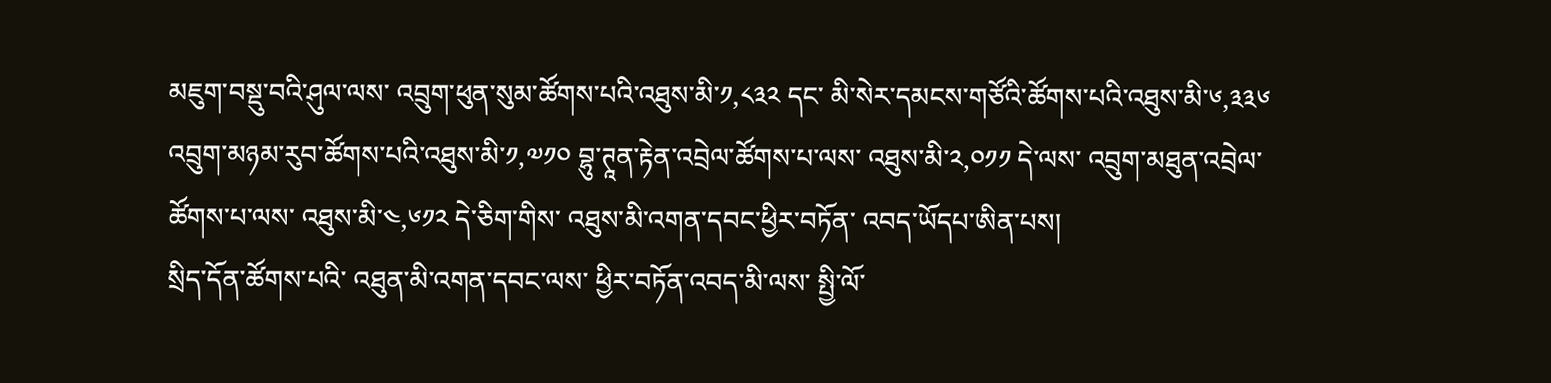མཇུག་བསྡུ་བའི་ཤུལ་ལས་ འབྲུག་ཕུན་སུམ་ཚོགས་པའི་འཐུས་མི་༡,༨༣༢ དང་ མི་སེར་དམངས་གཙོའི་ཚོགས་པའི་འཐུས་མི་༦,༣༣༦ འབྲུག་མཉམ་རུབ་ཚོགས་པའི་འཐུས་མི་༡,༧༡༠ བྷུ་ཊཱན་རྟེན་འབྲེལ་ཚོགས་པ་ལས་ འཐུས་མི་༢,༠༡༡ དེ་ལས་ འབྲུག་མཐུན་འབྲེལ་ཚོགས་པ་ལས་ འཐུས་མི་༤,༦༡༢ དེ་ཅིག་གིས་ འཐུས་མི་འགན་དབང་ཕྱིར་བཏོན་ འབད་ཡོདཔ་ཨིན་པས།
སྲིད་དོན་ཚོགས་པའི་ འཐུན་མི་འགན་དབང་ལས་ ཕྱིར་བཏོན་འབད་མི་ལས་ སྤྱི་ལོ་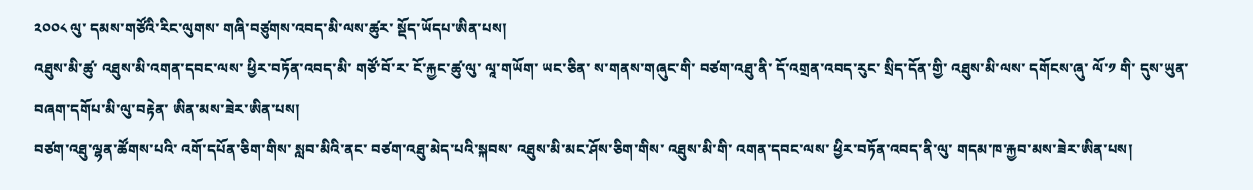༢༠༠༨ ལུ་ དམས་གཙོའི་རིང་ལུགས་ གཞི་བཙུགས་འབད་མི་ལས་ཚུར་ སྡོད་ཡོདཔ་ཨིན་པས།
འཐུས་མི་ཚུ་ འཐུས་མི་འགན་དབང་ལས་ ཕྱིར་བཏོན་འབད་མི་ གཙོ་བོ་ར་ ངོ་རྐྱང་ཚུ་ལུ་ ལཱ་གཡོག་ ཡང་ཅིན་ ས་གནས་གཞུང་གི་ བཙག་འཐུ་ནི་ དོ་འགྲན་འབད་རུང་ སྲིད་དོན་གྱི་ འཐུས་མི་ལས་ དགོངས་ཞུ་ ལོ་༡ གི་ དུས་ཡུན་ བཞག་དགོཔ་མི་ལུ་བརྟེན་ ཨིན་མས་ཟེར་ཨིན་པས།
བཙག་འཐུ་ལྷན་ཚོགས་པའི་ འགོ་དཔོན་ཅིག་གིས་ སླབ་མིའི་ནང་ བཙག་འཐུ་མེད་པའི་སྐབས་ འཐུས་མི་མང་ཤོས་ཅིག་གིས་ འཐུས་མི་གི་ འགན་དབང་ལས་ ཕྱིར་བཏོན་འབད་ནི་ལུ་ གདམ་ཁ་རྐྱབ་མས་ཟེར་ཨིན་པས།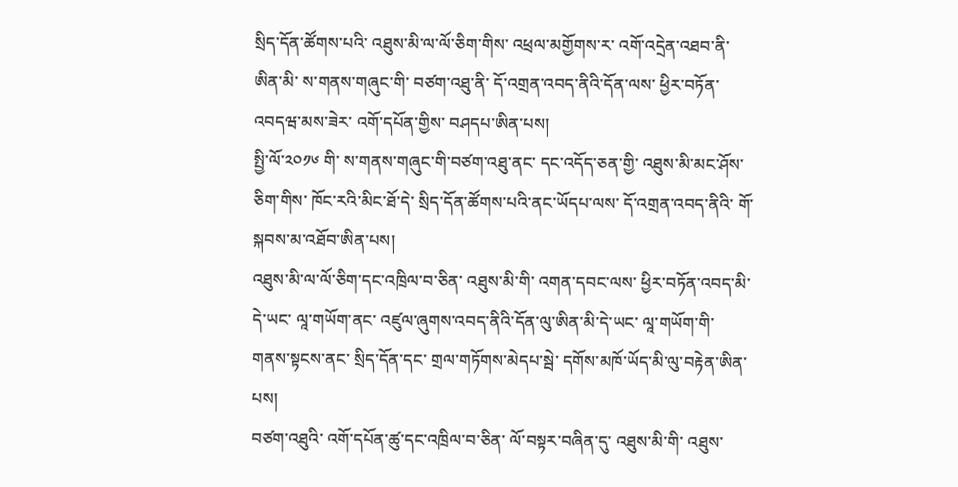སྲིད་དོན་ཚོགས་པའི་ འཐུས་མི་ལ་ལོ་ཅིག་གིས་ འཕྲལ་མགྱོགས་ར་ འགོ་འདྲེན་འཐབ་ནི་ཨིན་མི་ ས་གནས་གཞུང་གི་ བཙག་འཐུ་ནི་ དོ་འགྲན་འབད་ནིའི་དོན་ལས་ ཕྱིར་བཏོན་འབདཝ་མས་ཟེར་ འགོ་དཔོན་གྱིས་ བཤདཔ་ཨིན་པས།
སྤྱི་ལོ་༢༠༡༦ གི་ ས་གནས་གཞུང་གི་བཙག་འཐུ་ནང་ དང་འདོད་ཅན་གྱི་ འཐུས་མི་མང་ཤོས་ཅིག་གིས་ ཁོང་རའི་མིང་ཐོ་དེ་ སྲིད་དོན་ཚོགས་པའི་ནང་ཡོདཔ་ལས་ དོ་འགྲན་འབད་ནིའི་ གོ་སྐབས་མ་འཐོབ་ཨིན་པས།
འཐུས་མི་ལ་ལོ་ཅིག་དང་འཁྲིལ་བ་ཅིན་ འཐུས་མི་གི་ འགན་དབང་ལས་ ཕྱིར་བཏོན་འབད་མི་དེ་ཡང་ ལཱ་གཡོག་ནང་ འཛུལ་ཞུགས་འབད་ནིའི་དོན་ལུ་ཨིན་མི་དེ་ཡང་ ལཱ་གཡོག་གི་ གནས་སྟངས་ནང་ སྲིད་དོན་དང་ གྲལ་གཏོགས་མེདཔ་སྦེ་ དགོས་མཁོ་ཡོད་མི་ལུ་བརྟེན་ཨིན་པས།
བཙག་འཐུའི་ འགོ་དཔོན་ཚུ་དང་འཁྲིལ་བ་ཅིན་ ལོ་བསྟར་བཞིན་དུ་ འཐུས་མི་གི་ འཐུས་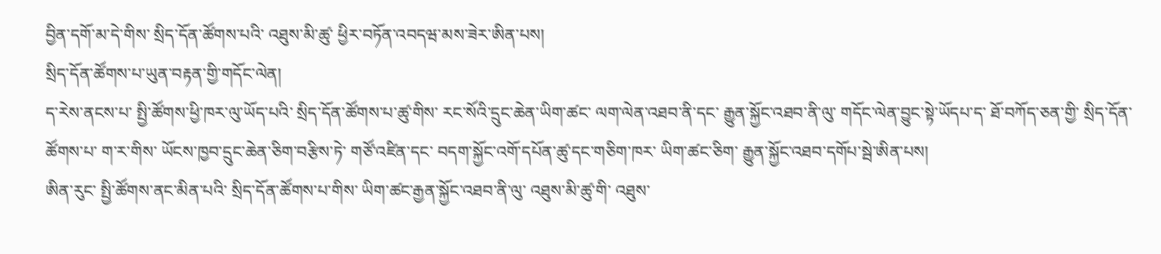བྱིན་དགོ་མ་དེ་གིས་ སྲིད་དོན་ཚོགས་པའི་ འཐུས་མི་ཚུ་ ཕྱིར་བཏོན་འབདཝ་མས་ཟེར་ཨིན་པས།
སྲིད་དོན་ཚོགས་པ་ཡུན་བརྟན་གྱི་གདོང་ལེན།
ད་རེས་ནངས་པ་ སྤྱི་ཚོགས་ཕྱི་ཁར་ལུ་ཡོད་པའི་ སྲིད་དོན་ཚོགས་པ་ཚུ་གིས་ རང་སོའི་དྲུང་ཆེན་ཡིག་ཚང་ ལག་ལེན་འཐབ་ནི་དང་ རྒྱུན་སྐྱོང་འཐབ་ནི་ལུ་ གདོང་ལེན་བྱུང་སྟེ་ཡོདཔ་ད་ ཐོ་བཀོད་ཅན་གྱི་ སྲིད་དོན་ཚོགས་པ་ ག་ར་གིས་ ཡོངས་ཁྱབ་དྲུང་ཆེན་ཅིག་བརྩིས་ཏེ་ གཙོ་འཛིན་དང་ བདག་སྐྱོང་འགོ་དཔོན་ཚུ་དང་གཅིག་ཁར་ ཡིག་ཚང་ཅིག་ རྒྱུན་སྐྱོང་འཐབ་དགོཔ་སྦེ་ཨིན་པས།
ཨིན་རུང་ སྤྱི་ཚོགས་ནང་མིན་པའི་ སྲིད་དོན་ཚོགས་པ་གིས་ ཡིག་ཚང་རྒྱན་སྐྱོང་འཐབ་ནི་ལུ་ འཐུས་མི་ཚུ་གི་ འཐུས་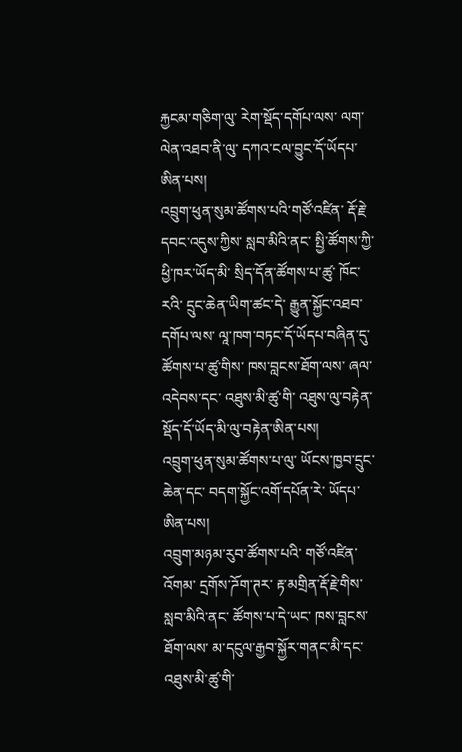རྐྱངམ་གཅིག་ལུ་ རེག་སྡོད་དགོཔ་ལས་ ལག་ལེན་འཐབ་ནི་ལུ་ དཀའ་ངལ་བྱུང་དོ་ཡོདཔ་ཨིན་པས།
འབྲུག་ཕུན་སུམ་ཚོགས་པའི་གཙོ་འཛིན་ རྡོ་རྗེ་དབང་འདུས་ཀྱིས་ སླབ་མིའི་ནང་ སྤྱི་ཚོགས་ཀྱི་ ཕྱི་ཁར་ཡོད་མི་ སྲིད་དོན་ཚོགས་པ་ཚུ་ ཁོང་རའི་ དྲུང་ཆེན་ཡིག་ཚང་དེ་ རྒྱུན་སྐྱོང་འཐབ་དགོཔ་ལས་ ལཱ་ཁག་བཏང་དོ་ཡོདཔ་བཞིན་དུ་ ཚོགས་པ་ཚུ་གིས་ ཁས་བླངས་ཐོག་ལས་ ཞལ་འདེབས་དང་ འཐུས་མི་ཚུ་གི་ འཐུས་ལུ་བརྟེན་ སྡོད་དོ་ཡོད་མི་ལུ་བརྟེན་ཨིན་པས།
འབྲུག་ཕུན་སུམ་ཚོགས་པ་ལུ་ ཡོངས་ཁྱབ་དྲུང་ཆེན་དང་ བདག་སྐྱོང་འགོ་དཔོན་རེ་ ཡོདཔ་ཨིན་པས།
འབྲུག་མཉམ་རུབ་ཚོགས་པའི་ གཙོ་འཛིན་འོགམ་ དྲགོས་ཌོག་ཊར་ རྟ་མགྲིན་རྡོ་རྗེ་གིས་ སླབ་མིའི་ནང་ ཚོགས་པ་དེ་ཡང་ ཁས་བླངས་ཐོག་ལས་ མ་དངུལ་རྒྱབ་སྐྱོར་གནང་མི་དང་ འཐུས་མི་ཚུ་གི་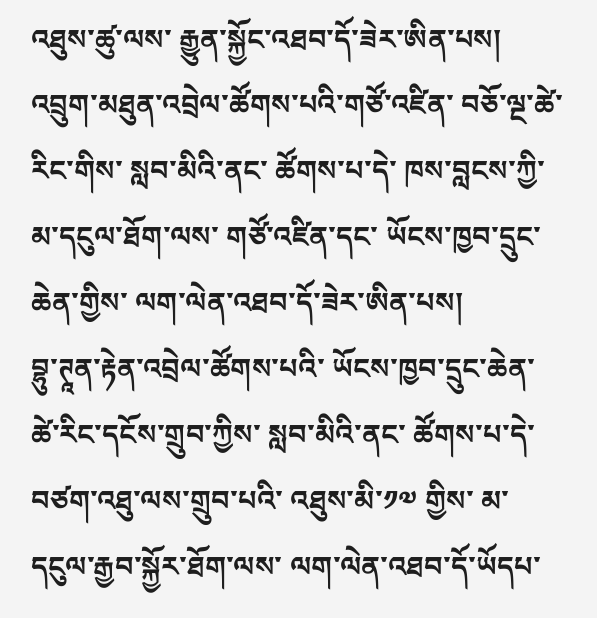འཐུས་ཚུ་ལས་ རྒྱུན་སྐྱོང་འཐབ་དོ་ཟེར་ཨིན་པས།
འབྲུག་མཐུན་འབྲེལ་ཚོགས་པའི་གཙོ་འཛིན་ བཅོ་ལྔ་ཚེ་རིང་གིས་ སླབ་མིའི་ནང་ ཚོགས་པ་དེ་ ཁས་བླངས་ཀྱི་ མ་དངུལ་ཐོག་ལས་ གཙོ་འཛིན་དང་ ཡོངས་ཁྱབ་དྲུང་ཆེན་གྱིས་ ལག་ལེན་འཐབ་དོ་ཟེར་ཨིན་པས།
བྷུ་ཊཱན་རྟེན་འབྲེལ་ཚོགས་པའི་ ཡོངས་ཁྱབ་དྲུང་ཆེན་ ཚེ་རིང་དངོས་གྲུབ་ཀྱིས་ སླབ་མིའི་ནང་ ཚོགས་པ་དེ་ བཙག་འཐུ་ལས་གྲུབ་པའི་ འཐུས་མི་༡༧ གྱིས་ མ་དངུལ་རྒྱབ་སྐྱོར་ཐོག་ལས་ ལག་ལེན་འཐབ་དོ་ཡོདཔ་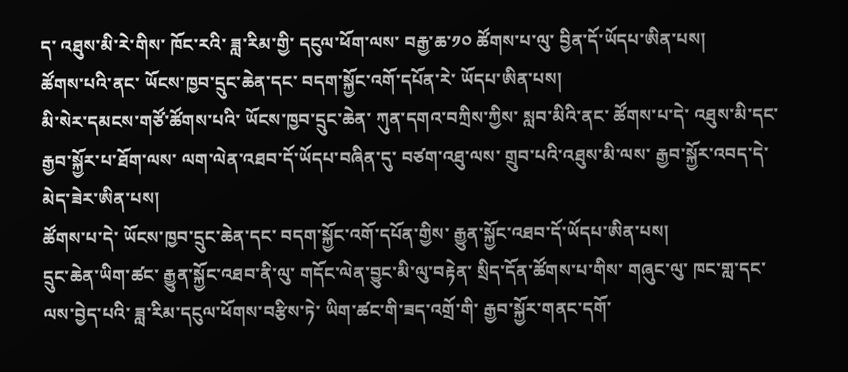ད་ འཐུས་མི་རེ་གིས་ ཁོང་རའི་ ཟླ་རིམ་གྱི་ དངུལ་ཕོག་ལས་ བརྒྱ་ཆ་༡༠ ཚོགས་པ་ལུ་ བྱིན་དོ་ཡོདཔ་ཨིན་པས།
ཚོགས་པའི་ནང་ ཡོངས་ཁྱབ་དྲུང་ཆེན་དང་ བདག་སྐྱོང་འགོ་དཔོན་རེ་ ཡོདཔ་ཨིན་པས།
མི་སེར་དམངས་གཙོ་ཚོགས་པའི་ ཡོངས་ཁྱབ་དྲུང་ཆེན་ ཀུན་དགའ་བཀྲིས་ཀྱིས་ སླབ་མིའི་ནང་ ཚོགས་པ་དེ་ འཐུས་མི་དང་ རྒྱབ་སྐྱོར་པ་ཐོག་ལས་ ལག་ལེན་འཐབ་དོ་ཡོདཔ་བཞིན་དུ་ བཙག་འཐུ་ལས་ གྲུབ་པའི་འཐུས་མི་ལས་ རྒྱབ་སྐྱོར་འབད་དེ་ མེད་ཟེར་ཨིན་པས།
ཚོགས་པ་དེ་ ཡོངས་ཁྱབ་དྲུང་ཆེན་དང་ བདག་སྐྱོང་འགོ་དཔོན་གྱིས་ རྒྱུན་སྐྱོང་འཐབ་དོ་ཡོདཔ་ཨིན་པས།
དྲུང་ཆེན་ཡིག་ཚང་ རྒྱུན་སྐྱོང་འཐབ་ནི་ལུ་ གདོང་ལེན་བྱུང་མི་ལུ་བརྟེན་ སྲིད་དོན་ཚོགས་པ་གིས་ གཞུང་ལུ་ ཁང་གླ་དང་ ལས་བྱེད་པའི་ ཟླ་རིམ་དངུལ་ཕོགས་བརྩིས་ཏེ་ ཡིག་ཚང་གི་ཟད་འགྲོ་གི་ རྒྱབ་སྐྱོར་གནང་དགོ་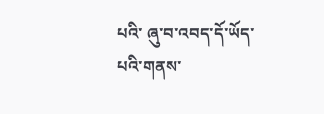པའི་ ཞུ་བ་འབད་དོ་ཡོད་པའི་གནས་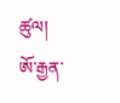ཚུལ།
ཨོ་རྒྱན་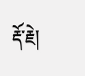རྡོ་རྗེ།